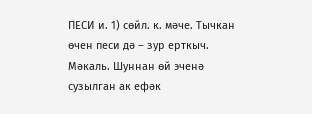ПЕСИ и. 1) сөйл. к. мәче. Тычкан өчен песи дә – зур ерткыч. Мәкаль. Шуннан өй эченә сузылган ак ефәк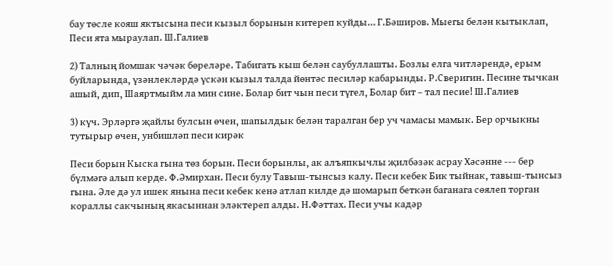бау төсле кояш яктысына песи кызыл борынын китереп куйды… Г.Бәширов. Мыегы белән кытыклап, Песи ята мыраулап. Ш.Галиев

2) Талның йомшак чәчәк бөреләре. Табигать кыш белән саубуллашты. Бозлы елга читләрендә, ерым буйларында, үзәнлекләрдә үскән кызыл талда йөнтәс песиләр кабарынды. Р.Сверигин. Песине тычкан ашый, дип, Шаяртмыйм ла мин сине. Болар бит чын песи түгел, Болар бит – тал песие! Ш.Галиев

3) күч. Эрләргә җайлы булсын өчен, шапылдык белән таралган бер уч чамасы мамык. Бер орчыкны тутырыр өчен, унбишләп песи кирәк

Песи борын Кыска гына төз борын. Песи борынлы, ак алъяпкычлы җилбәзәк асрау Хәсәнне --- бер бүлмәгә алып керде. Ф.Әмирхан. Песи булу Тавыш-тынсыз калу. Песи кебек Бик тыйнак, тавыш-тынсыз гына. Әле дә ул ишек янына песи кебек кенә атлап килде дә шомарып беткән баганага сөялеп торган кораллы сакчының якасыннан эләктереп алды. Н.Фәттах. Песи учы кадәр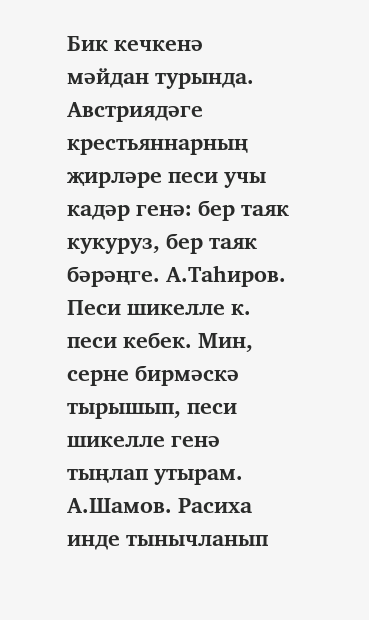Бик кечкенә мәйдан турында. Австриядәге крестьяннарның җирләре песи учы кадәр генә: бер таяк кукуруз, бер таяк бәрәңге. А.Таһиров. Песи шикелле к. песи кебек. Мин, серне бирмәскә тырышып, песи шикелле генә тыңлап утырам. А.Шамов. Расиха инде тынычланып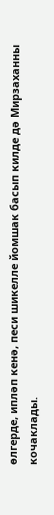өлгерде, ипләп кенә, песи шикелле йомшак басып килде дә Мирзаханны кочаклады.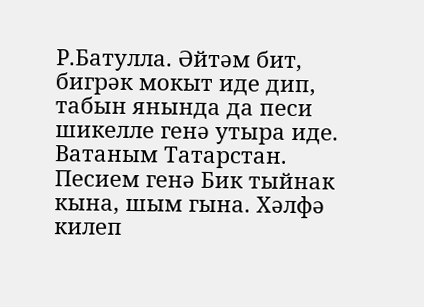Р.Батулла. Әйтәм бит, бигрәк мокыт иде дип, табын янында да песи шикелле генә утыра иде. Ватаным Татарстан. Песием генә Бик тыйнак кына, шым гына. Хәлфә килеп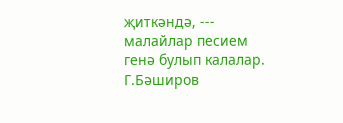җиткәндә, --- малайлар песием генә булып калалар. Г.Бәширов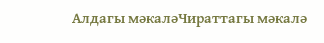Алдагы мәкаләЧираттагы мәкалә